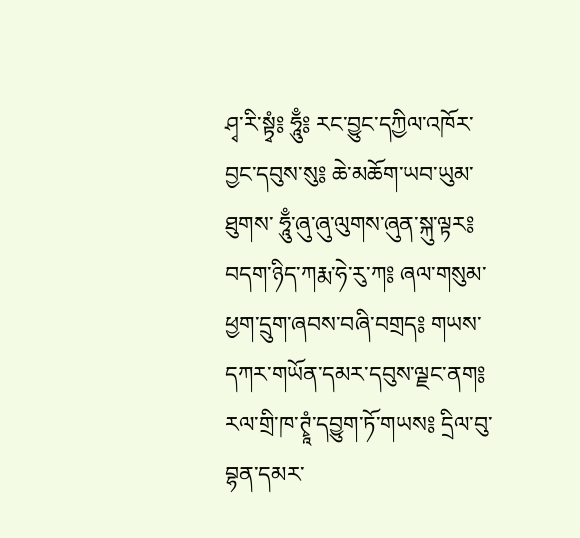ཤྭ་རི་སྟྭཾ༔ ཧཱུྃ༔ རང་བྱུང་དཀྱིལ་འཁོར་བྱང་དབུས་སུ༔ ཆེ་མཆོག་ཡབ་ཡུམ་ཐུགས་ ཧཱུྃ་ཞུ་ཞུ་ལུགས་ཞུན་སྐུ་ལྟར༔ བདག་ཉིད་ཀརྨ་ཧེ་རུ་ཀ༔ ཞལ་གསུམ་ཕྱག་དྲུག་ཞབས་བཞི་བགྲད༔ གཡས་དཀར་གཡོན་དམར་དབུས་ལྗང་ནག༔ རལ་གྲི་ཁ་ཊྭཱཾ་དབྱུག་ཏོ་གཡས༔ དྲིལ་བུ་བྷན་དམར་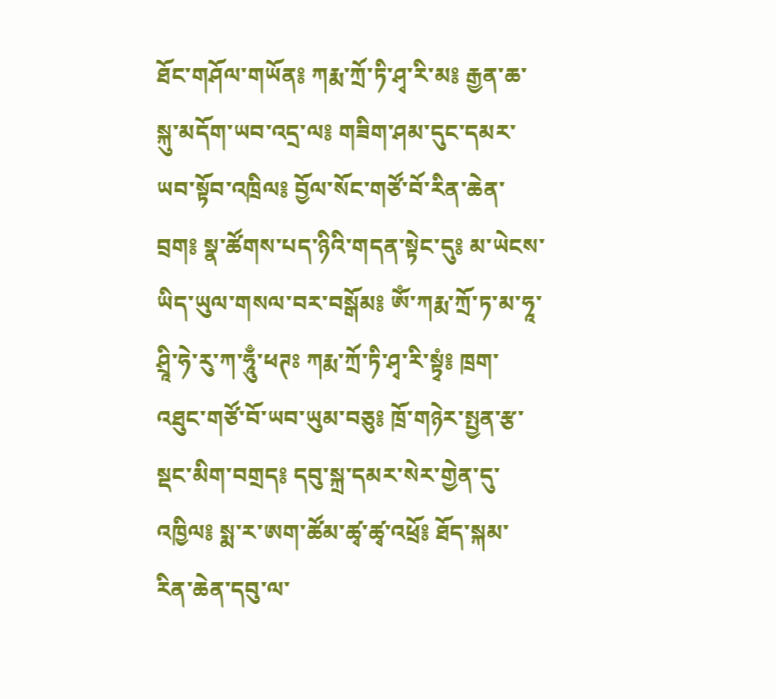ཐོང་གཤོལ་གཡོན༔ ཀརྨ་ཀྲོ་ཏི་ཤྭ་རི་མ༔ རྒྱན་ཆ་སྐུ་མདོག་ཡབ་འདྲ་ལ༔ གཟིག་ཤམ་དུང་དམར་ཡབ་སྟོབ་འཁྲིལ༔ བྱོལ་སོང་གཙོ་བོ་རིན་ཆེན་བྲག༔ སྣ་ཚོགས་པད་ཉིའི་གདན་སྟེང་དུ༔ མ་ཡེངས་ཡིད་ཡུལ་གསལ་བར་བསྒོམ༔ ཨོཾ་ཀརྨ་ཀྲོ་ཏ་མ་ཧཱ་ཤྲཱི་ཧེ་རུ་ཀ་ཧཱུྃ་ཕཊཿ ཀརྨ་ཀྲོ་ཏི་ཤྭ་རི་སྟྭཾ༔ ཁྲག་འཐུང་གཙོ་བོ་ཡབ་ཡུམ་བཅུ༔ ཁྲོ་གཉེར་སྤྱན་རྩ་སྡང་མིག་བགྲད༔ དབུ་སྐྲ་དམར་སེར་གྱེན་དུ་འཁྱིལ༔ སྨ་ར་ཨག་ཚོམ་ཚྭ་ཚྭ་འཕྲོ༔ ཐོད་སྐམ་རིན་ཆེན་དབུ་ལ་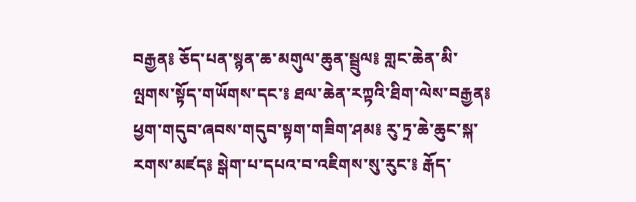བརྒྱན༔ ཅོད་པན་སྙན་ཆ་མགུལ་ཆུན་སྦྲུལ༔ གླང་ཆེན་མི་ལྤགས་སྟོད་གཡོགས་དང་༔ ཐལ་ཆེན་རཀྟའི་ཐིག་ལེས་བརྒྱན༔ ཕྱག་གདུབ་ཞབས་གདུབ་སྟག་གཟིག་ཤམ༔ རུ་ཏྲ་ཆེ་ཆུང་སྐ་རགས་མཛད༔ སྒེག་པ་དཔའ་བ་འཇིགས་སུ་རུང་༔ རྒོད་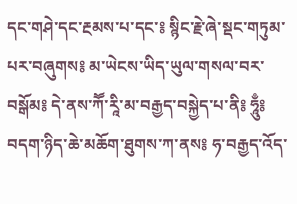དང་གཤེ་དང་རྔམས་པ་དང་༔ སྙིང་རྗེ་ཞེ་སྡང་གཏུམ་པར་བཞུགས༔ མ་ཡེངས་ཡིད་ཡུལ་གསལ་བར་བསྒོམ༔ དེ་ནས་ཀཽ་རཱི་མ་བརྒྱད་བསྐྱེད་པ་ནི༔ ཧཱུྃ༔ བདག་ཉིད་ཆེ་མཆོག་ཐུགས་ཀ་ནས༔ ཧ་བརྒྱད་འོད་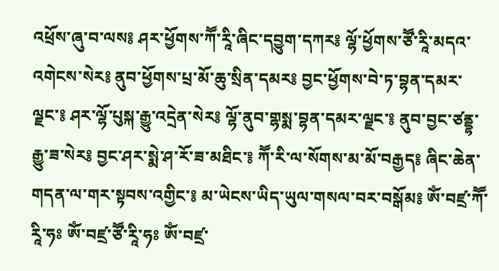འཕྲོས་ཞུ་བ་ལས༔ ཤར་ཕྱོགས་ཀཽ་རཱི་ཞིང་དབྱུག་དཀར༔ ལྷོ་ཕྱོགས་ཙཽ་རཱི་མདའ་འགེངས་སེར༔ ནུབ་ཕྱོགས་པྲ་མོ་ཆུ་སྲིན་དམར༔ བྱང་ཕྱོགས་བེ་ཏ་བྷན་དམར་ལྗང་༔ ཤར་ལྷོ་པུསྐ་རྒྱུ་འདྲེན་སེར༔ ལྷོ་ནུབ་གྷསྨ་བྷན་དམར་ལྗང་༔ ནུབ་བྱང་ཙནྡྷ་རྒྱུ་ཟ་སེར༔ བྱང་ཤར་སྨེ་ཤ་རོ་ཟ་མཐིང་༔ ཀཽ་རི་ལ་སོགས་མ་མོ་བརྒྱད༔ ཞིང་ཆེན་གདན་ལ་གར་སྟབས་འགྱིང་༔ མ་ཡེངས་ཡིད་ཡུལ་གསལ་བར་བསྒོམ༔ ཨོཾ་བཛྲ་ཀཽ་རཱི་ཧཿ ཨོཾ་བཛྲ་ཙཽ་རཱི་ཧཿ ཨོཾ་བཛྲ་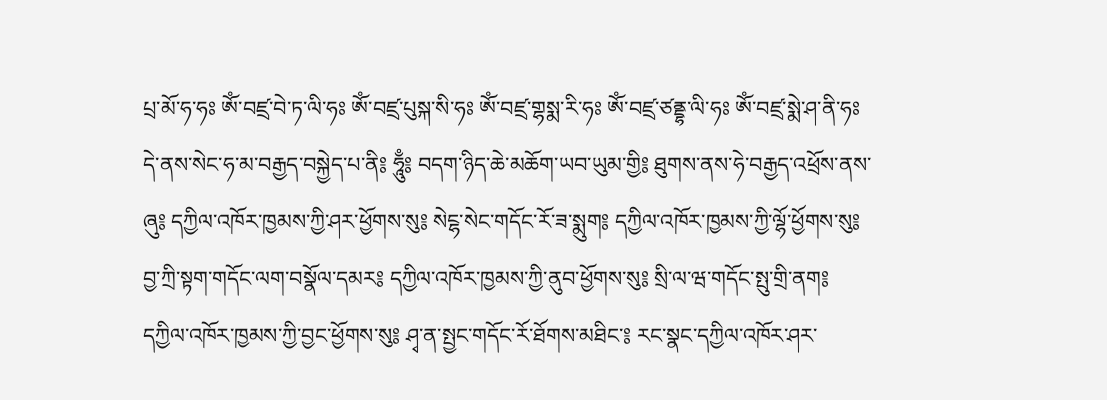པྲ་མོ་ཧ་ཧཿ ཨོཾ་བཛྲ་བེ་ཏ་ལི་ཧཿ ཨོཾ་བཛྲ་པུསྐ་སི་ཧཿ ཨོཾ་བཛྲ་གྷསྨ་རི་ཧཿ ཨོཾ་བཛྲ་ཙནྡྷ་ལི་ཧཿ ཨོཾ་བཛྲ་སྨེ་ཤ་ནི་ཧཿ དེ་ནས་སེང་ཧ་མ་བརྒྱད་བསྐྱེད་པ་ནི༔ ཧཱུྃ༔ བདག་ཉིད་ཆེ་མཆོག་ཡབ་ཡུམ་གྱི༔ ཐུགས་ནས་ཧེ་བརྒྱད་འཕྲོས་ནས་ཞུ༔ དཀྱིལ་འཁོར་ཁྱམས་ཀྱི་ཤར་ཕྱོགས་སུ༔ སེངྷ་སེང་གདོང་རོ་ཟ་སྨུག༔ དཀྱིལ་འཁོར་ཁྱམས་ཀྱི་ལྷོ་ཕྱོགས་སུ༔ བྱ་ཀྲི་སྟག་གདོང་ལག་བསྣོལ་དམར༔ དཀྱིལ་འཁོར་ཁྱམས་ཀྱི་ནུབ་ཕྱོགས་སུ༔ སྲི་ལ་ཝ་གདོང་སྤུ་གྲི་ནག༔ དཀྱིལ་འཁོར་ཁྱམས་ཀྱི་བྱང་ཕྱོགས་སུ༔ ཤྭ་ན་སྤྱང་གདོང་རོ་ཐོགས་མཐིང་༔ རང་སྣང་དཀྱིལ་འཁོར་ཤར་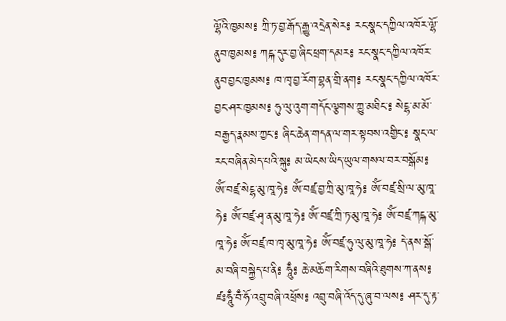ལྷོའི་ཁྱམས༔ ཀྲི་ཏ་བྱ་རྒོད་རྒྱུ་འདྲེན་སེར༔ རང་སྣང་དཀྱིལ་འཁོར་ལྷོ་ནུབ་ཁྱམས༔ ཀངྐ་དུར་བྱ་ཞིང་ཕྲག་དམར༔ རང་སྣང་དཀྱིལ་འཁོར་ནུབ་བྱང་ཁྱམས༔ ཁ་ཁྭ་བྱ་རོག་བྷན་གྲི་ནག༔ རང་སྣང་དཀྱིལ་འཁོར་བྱང་ཤར་ཁྱམས༔ ཧུ་ལུ་འུག་གདོང་ལྕགས་ཀྱུ་མཐིང་༔ སེངྷ་མ་མོ་བརྒྱད་རྣམས་ཀྱང་༔ ཞིང་ཆེན་གདན་ལ་གར་སྟབས་འགྱིང་༔ སྣང་ལ་རང་བཞིན་མེད་པའི་སྐུ༔ མ་ཡེངས་ཡིད་ཡུལ་གསལ་བར་བསྒོམ༔ ཨོཾ་བཛྲ་སེངྷ་མུ་ཁཱ་ཧེ༔ ཨོཾ་བཛྲ་བྱ་ཀྲི་མུ་ཁཱ་ཧེ༔ ཨོཾ་བཛྲ་སྲི་ལ་མུ་ཁཱ་ཧེ༔ ཨོཾ་བཛྲ་ཤྭ་ན་མུ་ཁཱ་ཧེ༔ ཨོཾ་བཛྲ་ཀྲི་ཏ་མུ་ཁཱ་ཧེ༔ ཨོཾ་བཛྲ་ཀངྐ་མུ་ཁཱ་ཧེ༔ ཨོཾ་བཛྲ་ཁ་ཁྭ་མུ་ཁཱ་ཧེ༔ ཨོཾ་བཛྲ་ཧུ་ལུ་མུ་ཁཱ་ཧེ༔ དེ་ནས་སྒོ་མ་བཞི་བསྐྱེད་པ་ནི༔ ཧཱུྃ༔ ཆེ་མཆོག་རིགས་བཞིའི་ཐུགས་ཀ་ནས༔ ཛཿཧཱུྃ་བྃ་ཧོ་འབྲུ་བཞི་འཕྲོས༔ འབྲུ་བཞི་འོད་དུ་ཞུ་བ་ལས༔ ཤར་དུ་རྟ་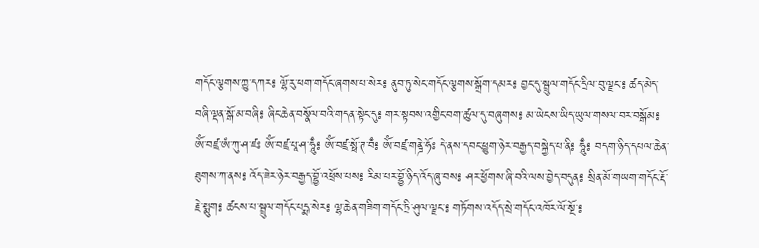གདོང་ལྕགས་ཀྱུ་དཀར༔ ལྷོ་རུ་ཕག་གདོང་ཞགས་པ་སེར༔ ནུབ་ཏུ་སེང་གདོང་ལྕགས་སྒྲོག་དམར༔ བྱང་དུ་སྦྲུལ་གདོང་དྲིལ་བུ་ལྗང་༔ ཚད་མེད་བཞི་ལྡན་སྒོ་མ་བཞི༔ ཞིང་ཆེན་བསྣོལ་བའི་གདན་སྟེང་དུ༔ གར་སྟབས་འགྱིང་བག་ཚུལ་དུ་བཞུགས༔ མ་ཡེངས་ཡིད་ཡུལ་གསལ་བར་བསྒོམ༔ ཨོཾ་བཛྲ་ཨཾ་ཀུ་ཤ་ཛཿ ཨོཾ་བཛྲ་པཱ་ཤ་ཧཱུྃ༔ ཨོཾ་བཛྲ་སྥོ་ཊ་བྃ༔ ཨོཾ་བཛྲ་གནྜེ་ཧོཿ དེ་ནས་དབང་ཕྱུག་ཉེར་བརྒྱད་བསྐྱེད་པ་ནི༔ ཧཱུྃ༔ བདག་ཉིད་དཔལ་ཆེན་ཐུགས་ཀ་ནས༔ འོད་ཟེར་ཉེར་བརྒྱད་བྷྱོ་འཕྲོས་པས༔ རིམ་པར་བྷྱོ་ཉིད་འོད་ཞུ་བས༔ ཤར་ཕྱོགས་ཞི་བའི་ལས་བྱེད་བདུན༔ སྲིན་མོ་གཡག་གདོང་རྡོ་རྗེ་སྨུག༔ ཚངས་པ་སྦྲུལ་གདོང་པདྨ་སེར༔ ལྷ་ཆེན་གཟིག་གདོང་ཏྲི་ཤུལ་ལྗང་༔ གཏོགས་འདོད་སྲེ་གདོང་འཁོར་ལོ་སྔོ་༔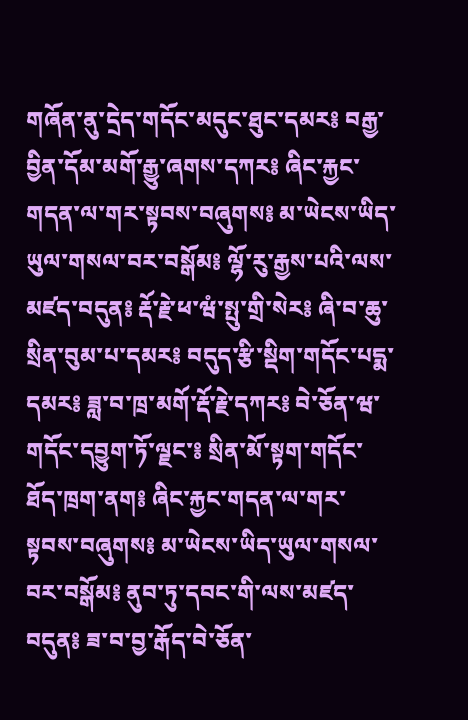གཞོན་ནུ་དྲེད་གདོང་མདུང་ཐུང་དམར༔ བརྒྱ་བྱིན་དོམ་མགོ་རྒྱུ་ཞགས་དཀར༔ ཞིང་རྐྱང་གདན་ལ་གར་སྟབས་བཞུགས༔ མ་ཡེངས་ཡིད་ཡུལ་གསལ་བར་བསྒོམ༔ ལྷོ་རུ་རྒྱས་པའི་ལས་མཛད་བདུན༔ རྡོ་རྗེ་ཕ་ཝཾ་སྤུ་གྲི་སེར༔ ཞི་བ་ཆུ་སྲིན་བུམ་པ་དམར༔ བདུད་རྩི་སྡིག་གདོང་པདྨ་དམར༔ ཟླ་བ་ཁྲ་མགོ་རྡོ་རྗེ་དཀར༔ བེ་ཅོན་ཝ་གདོང་དབྱུག་ཏོ་ལྗང་༔ སྲིན་མོ་སྟག་གདོང་ཐོད་ཁྲག་ནག༔ ཞིང་རྐྱང་གདན་ལ་གར་སྟབས་བཞུགས༔ མ་ཡེངས་ཡིད་ཡུལ་གསལ་བར་བསྒོམ༔ ནུབ་ཏུ་དབང་གི་ལས་མཛད་བདུན༔ ཟ་བ་བྱ་རྒོད་བེ་ཅོན་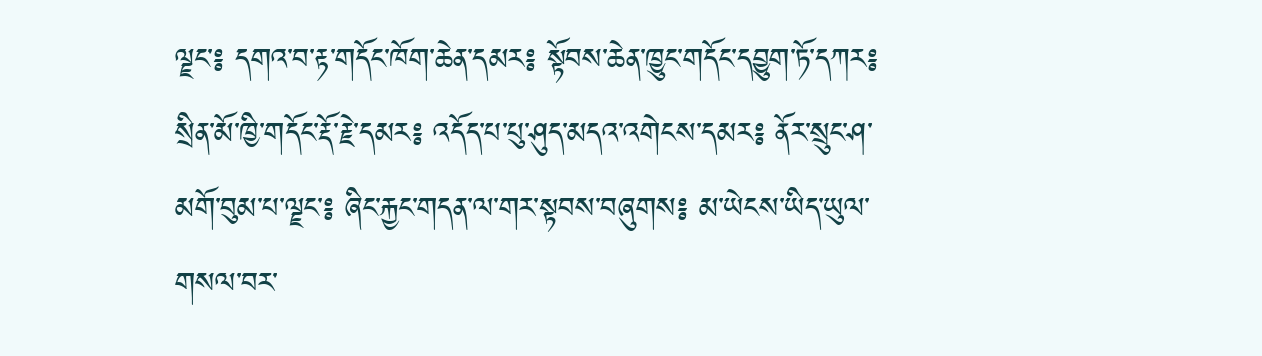ལྗང་༔ དགའ་བ་རྟ་གདོང་ཁོག་ཆེན་དམར༔ སྟོབས་ཆེན་ཁྱུང་གདོང་དབྱུག་ཏོ་དཀར༔ སྲིན་མོ་ཁྱི་གདོང་རྡོ་རྗེ་དམར༔ འདོད་པ་པུ་ཤུད་མདའ་འགེངས་དམར༔ ནོར་སྲུང་ཤ་མགོ་བུམ་པ་ལྗང་༔ ཞིང་རྐྱང་གདན་ལ་གར་སྟབས་བཞུགས༔ མ་ཡེངས་ཡིད་ཡུལ་གསལ་བར་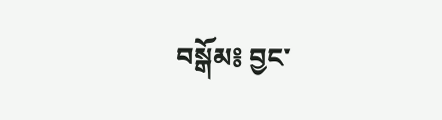བསྒོམ༔ བྱང་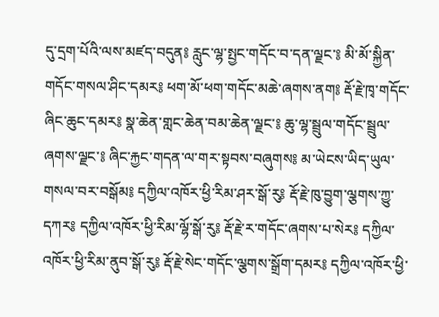དུ་དྲག་པོའི་ལས་མཛད་བདུན༔ རླུང་ལྷ་སྤྱང་གདོང་བ་དན་ལྗང་༔ མི་མོ་སྐྱིན་གདོང་གསལ་ཤིང་དམར༔ ཕག་མོ་ཕག་གདོང་མཆེ་ཞགས་ནག༔ རྡོ་རྗེ་ཁྭ་གདོང་ཞིང་ཆུང་དམར༔ སྣ་ཆེན་གླང་ཆེན་བམ་ཆེན་ལྗང་༔ ཆུ་ལྷ་སྦྲུལ་གདོང་སྦྲུལ་ཞགས་ལྗང་༔ ཞིང་རྐྱང་གདན་ལ་གར་སྟབས་བཞུགས༔ མ་ཡེངས་ཡིད་ཡུལ་གསལ་བར་བསྒོམ༔ དཀྱིལ་འཁོར་ཕྱི་རིམ་ཤར་སྒོ་རུ༔ རྡོ་རྗེ་ཁུ་བྱུག་ལྕགས་ཀྱུ་དཀར༔ དཀྱིལ་འཁོར་ཕྱི་རིམ་ལྷོ་སྒོ་རུ༔ རྡོ་རྗེ་ར་གདོང་ཞགས་པ་སེར༔ དཀྱིལ་འཁོར་ཕྱི་རིམ་ནུབ་སྒོ་རུ༔ རྡོ་རྗེ་སེང་གདོང་ལྕགས་སྒྲོག་དམར༔ དཀྱིལ་འཁོར་ཕྱི་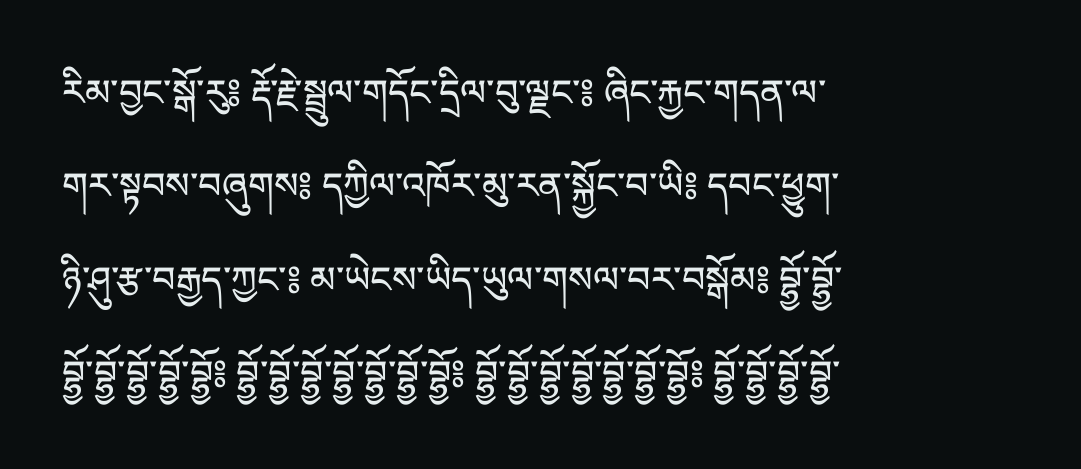རིམ་བྱང་སྒོ་རུ༔ རྡོ་རྗེ་སྦྲུལ་གདོང་དྲིལ་བུ་ལྗང་༔ ཞིང་རྐྱང་གདན་ལ་གར་སྟབས་བཞུགས༔ དཀྱིལ་འཁོར་མུ་རན་སྐྱོང་བ་ཡི༔ དབང་ཕྱུག་ཉི་ཤུ་རྩ་བརྒྱད་ཀྱང་༔ མ་ཡེངས་ཡིད་ཡུལ་གསལ་བར་བསྒོམ༔ བྷྱོ་བྷྱོ་བྷྱོ་བྷྱོ་བྷྱོ་བྷྱོ་བྷྱོ༔ བྷྱོ་བྷྱོ་བྷྱོ་བྷྱོ་བྷྱོ་བྷྱོ་བྷྱོ༔ བྷྱོ་བྷྱོ་བྷྱོ་བྷྱོ་བྷྱོ་བྷྱོ་བྷྱོ༔ བྷྱོ་བྷྱོ་བྷྱོ་བྷྱོ་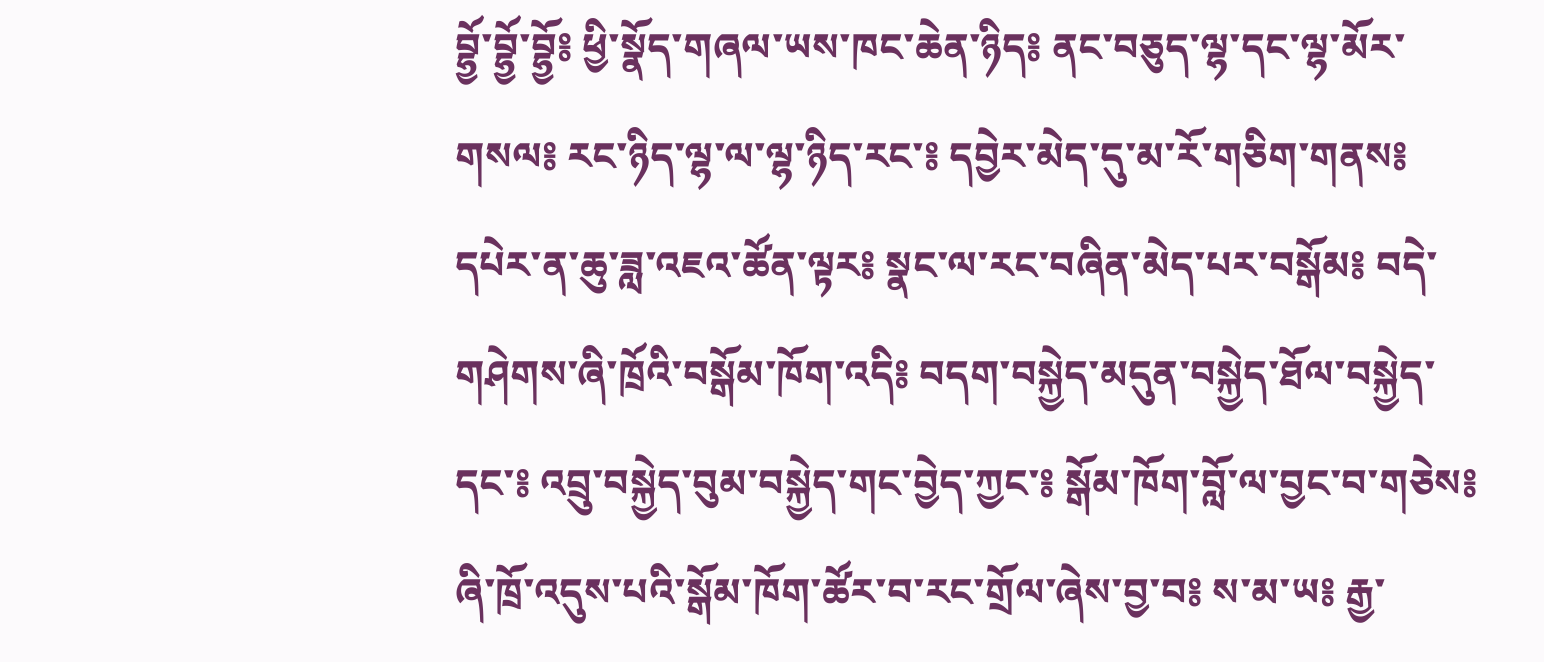བྷྱོ་བྷྱོ་བྷྱོ༔ ཕྱི་སྣོད་གཞལ་ཡས་ཁང་ཆེན་ཉིད༔ ནང་བཅུད་ལྷ་དང་ལྷ་མོར་གསལ༔ རང་ཉིད་ལྷ་ལ་ལྷ་ཉིད་རང་༔ དབྱེར་མེད་དུ་མ་རོ་གཅིག་གནས༔ དཔེར་ན་ཆུ་ཟླ་འཇའ་ཚོན་ལྟར༔ སྣང་ལ་རང་བཞིན་མེད་པར་བསྒོམ༔ བདེ་གཤེགས་ཞི་ཁྲོའི་བསྒོམ་ཁོག་འདི༔ བདག་བསྐྱེད་མདུན་བསྐྱེད་ཐོལ་བསྐྱེད་དང་༔ འབྲུ་བསྐྱེད་བུམ་བསྐྱེད་གང་བྱེད་ཀྱང་༔ སྒོམ་ཁོག་བློ་ལ་བྱང་བ་གཅེས༔ ཞི་ཁྲོ་འདུས་པའི་སྒོམ་ཁོག་ཚོར་བ་རང་གྲོལ་ཞེས་བྱ་བ༔ ས་མ་ཡ༔ རྒྱ་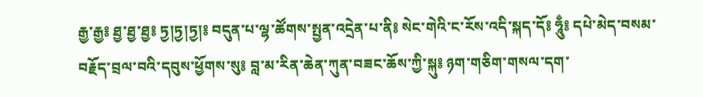རྒྱ་རྒྱ༔ ཐྱ་ཐྱ་ཐྱ༔ ཏྱ།ཏྱ།ཏྱ།༔ བདུན་པ་ལྷ་ཚོགས་སྤྱན་འདྲེན་པ་ནི༔ སེང་གེའི་ང་རོས་འདི་སྐད་དོ༔ ཧཱུྃ༔ དཔེ་མེད་བསམ་བརྗོད་བྲལ་བའི་དབུས་ཕྱོགས་སུ༔ བླ་མ་རིན་ཆེན་ཀུན་བཟང་ཆོས་ཀྱི་སྐུ༔ ཉག་གཅིག་གསལ་དག་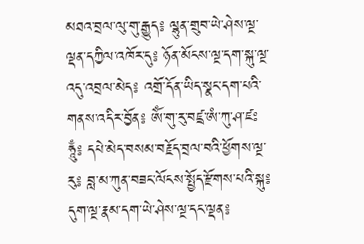མཐའ་བྲལ་ལུ་གུ་རྒྱུད༔ ལྷུན་གྲུབ་ཡེ་ཤེས་ལྔ་ལྡན་དཀྱིལ་འཁོར་དུ༔ ཉོན་མོངས་ལྔ་དག་སྐུ་ལྔ་འདུ་འབྲལ་མེད༔ འགྲོ་དོན་ཡིད་སྣང་དག་པའི་གནས་འདིར་བྱོན༔ ཨོཾ་གུ་རུ་བཛྲ་ཨཾ་ཀུ་ཤ་ཛཿ ཧཱུྃ༔ དཔེ་མེད་བསམ་བརྗོད་བྲལ་བའི་ཕྱོགས་ལྔ་རུ༔ བླ་མ་ཀུན་བཟང་ལོངས་སྤྱོད་རྫོགས་པའི་སྐུ༔ དུག་ལྔ་རྣམ་དག་ཡེ་ཤེས་ལྔ་དང་ལྡན༔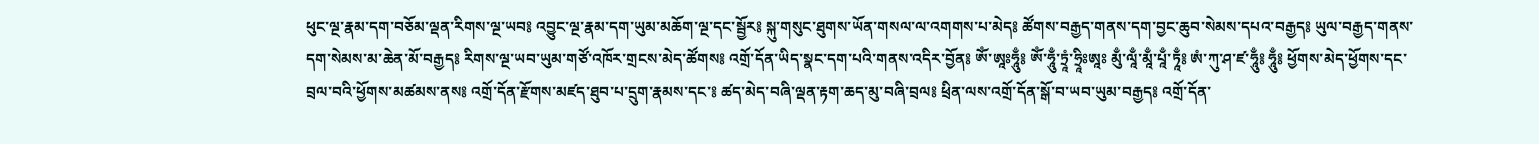ཕུང་ལྔ་རྣམ་དག་བཅོམ་ལྡན་རིགས་ལྔ་ཡབ༔ འབྱུང་ལྔ་རྣམ་དག་ཡུམ་མཆོག་ལྔ་དང་སྦྱོར༔ སྐུ་གསུང་ཐུགས་ཡོན་གསལ་ལ་འགགས་པ་མེད༔ ཚོགས་བརྒྱད་གནས་དག་བྱང་ཆུབ་སེམས་དཔའ་བརྒྱད༔ ཡུལ་བརྒྱད་གནས་དག་སེམས་མ་ཆེན་མོ་བརྒྱད༔ རིགས་ལྔ་ཡབ་ཡུམ་གཙོ་འཁོར་གྲངས་མེད་ཚོགས༔ འགྲོ་དོན་ཡིད་སྣང་དག་པའི་གནས་འདིར་བྱོན༔ ཨོཾ་ཨཱཿཧཱུྃ༔ ཨོཾ་ཧཱུྃ་ཏྲཱཾ་ཧྲཱིཿཨཱཿ མུྃ་ལཱྃ་མཱྃ་པཱྃ་ཏཱྃ༔ ཨཾ་ཀུ་ཤ་ཛ་ཧཱུྃ༔ ཧཱུྃ༔ ཕྱོགས་མེད་ཕྱོགས་དང་བྲལ་བའི་ཕྱོགས་མཚམས་ནས༔ འགྲོ་དོན་རྫོགས་མཛད་ཐུབ་པ་དྲུག་རྣམས་དང་༔ ཚད་མེད་བཞི་ལྡན་རྟག་ཆད་མུ་བཞི་བྲལ༔ ཕྲིན་ལས་འགྲོ་དོན་སྒོ་བ་ཡབ་ཡུམ་བརྒྱད༔ འགྲོ་དོན་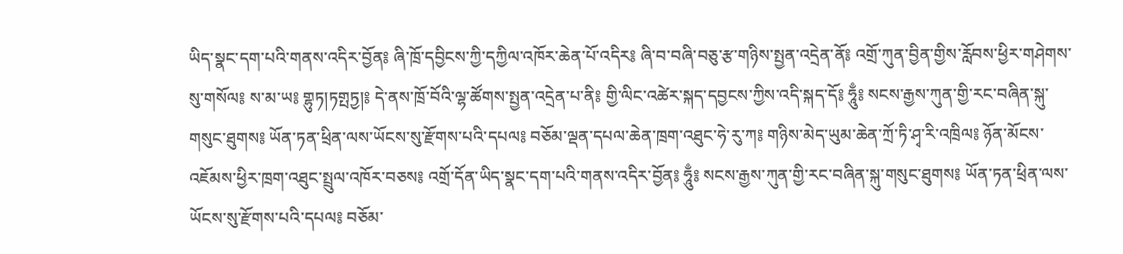ཡིད་སྣང་དག་པའི་གནས་འདིར་བྱོན༔ ཞི་ཁྲོ་དབྱིངས་ཀྱི་དཀྱིལ་འཁོར་ཆེན་པོ་འདིར༔ ཞི་བ་བཞི་བཅུ་རྩ་གཉིས་སྤྱན་འདྲེན་ནོ༔ འགྲོ་ཀུན་བྱིན་གྱིས་རློབས་ཕྱིར་གཤེགས་སུ་གསོལ༔ ས་མ་ཡ༔ གྷུཏ།ཏགྤཏྱ།༔ དེ་ནས་ཁྲོ་བོའི་ལྷ་ཚོགས་སྤྱན་འདྲེན་པ་ནི༔ གྱི་ལིང་འཚེར་སྐད་དབྱངས་ཀྱིས་འདི་སྐད་དོ༔ ཧཱུྃ༔ སངས་རྒྱས་ཀུན་གྱི་རང་བཞིན་སྐུ་གསུང་ཐུགས༔ ཡོན་ཏན་ཕྲིན་ལས་ཡོངས་སུ་རྫོགས་པའི་དཔལ༔ བཅོམ་ལྡན་དཔལ་ཆེན་ཁྲག་འཐུང་ཧེ་རུ་ཀ༔ གཉིས་མེད་ཡུམ་ཆེན་ཀྲོ་ཏི་ཤྭ་རི་འཁྲིལ༔ ཉོན་མོངས་འཇོམས་ཕྱིར་ཁྲག་འཐུང་སྤྲུལ་འཁོར་བཅས༔ འགྲོ་དོན་ཡིད་སྣང་དག་པའི་གནས་འདིར་བྱོན༔ ཧཱུྃ༔ སངས་རྒྱས་ཀུན་གྱི་རང་བཞིན་སྐུ་གསུང་ཐུགས༔ ཡོན་ཏན་ཕྲིན་ལས་ཡོངས་སུ་རྫོགས་པའི་དཔལ༔ བཅོམ་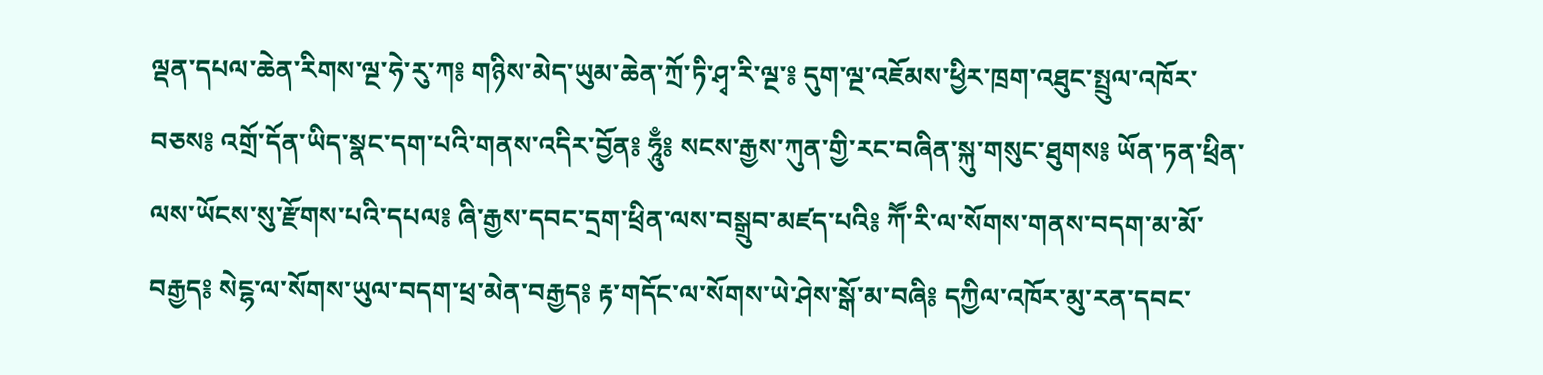ལྡན་དཔལ་ཆེན་རིགས་ལྔ་ཧེ་རུ་ཀ༔ གཉིས་མེད་ཡུམ་ཆེན་ཀྲོ་ཏི་ཤྭ་རི་ལྔ་༔ དུག་ལྔ་འཇོམས་ཕྱིར་ཁྲག་འཐུང་སྤྲུལ་འཁོར་བཅས༔ འགྲོ་དོན་ཡིད་སྣང་དག་པའི་གནས་འདིར་བྱོན༔ ཧཱུྃ༔ སངས་རྒྱས་ཀུན་གྱི་རང་བཞིན་སྐུ་གསུང་ཐུགས༔ ཡོན་ཏན་ཕྲིན་ལས་ཡོངས་སུ་རྫོགས་པའི་དཔལ༔ ཞི་རྒྱས་དབང་དྲག་ཕྲིན་ལས་བསྒྲུབ་མཛད་པའི༔ ཀཽ་རི་ལ་སོགས་གནས་བདག་མ་མོ་བརྒྱད༔ སེངྷ་ལ་སོགས་ཡུལ་བདག་ཕྲ་མེན་བརྒྱད༔ རྟ་གདོང་ལ་སོགས་ཡེ་ཤེས་སྒོ་མ་བཞི༔ དཀྱིལ་འཁོར་མུ་རན་དབང་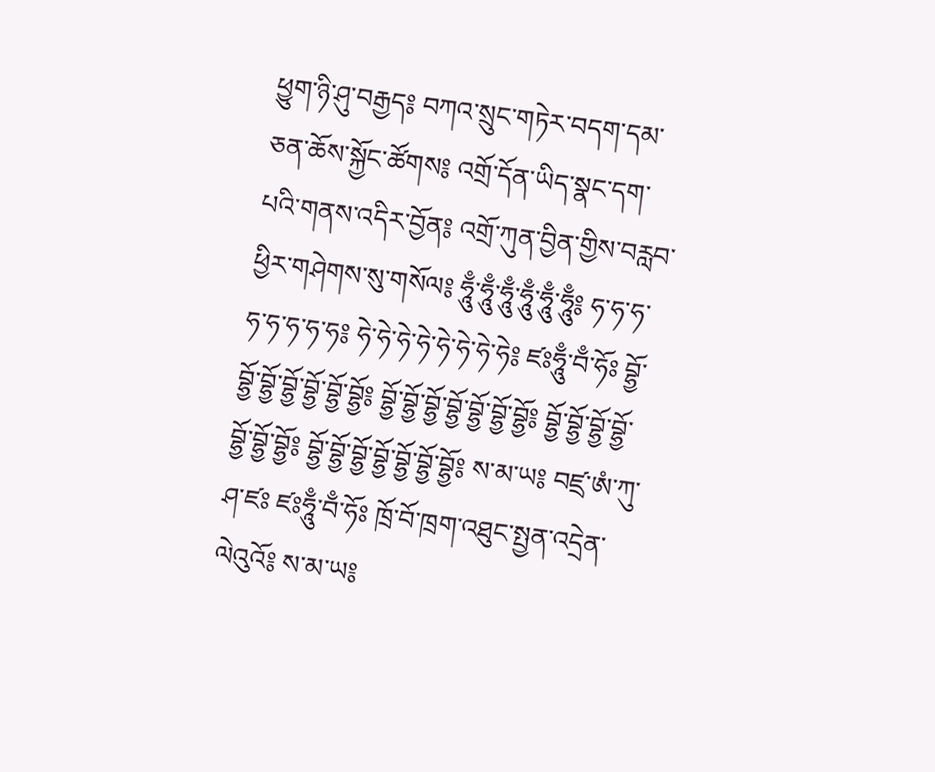ཕྱུག་ཉི་ཤུ་བརྒྱད༔ བཀའ་སྲུང་གཏེར་བདག་དམ་ཅན་ཆོས་སྐྱོང་ཚོགས༔ འགྲོ་དོན་ཡིད་སྣང་དག་པའི་གནས་འདིར་བྱོན༔ འགྲོ་ཀུན་བྱིན་གྱིས་བརླབ་ཕྱིར་གཤེགས་སུ་གསོལ༔ ཧཱུྃ་ཧཱུྃ་ཧཱུྃ་ཧཱུྃ་ཧཱུྃ་ཧཱུྃ༔ ཧ་ཧ་ཧ་ཧ་ཧ་ཧ་ཧ་ཧ༔ ཧེ་ཧེ་ཧེ་ཧེ་ཧེ་ཧེ་ཧེ་ཧེ༔ ཛཿཧཱུྃ་བྃ་ཧོཿ བྷྱོ་བྷྱོ་བྷྱོ་བྷྱོ་བྷྱོ་བྷྱོ་བྷྱོ༔ བྷྱོ་བྷྱོ་བྷྱོ་བྷྱོ་བྷྱོ་བྷྱོ་བྷྱོ༔ བྷྱོ་བྷྱོ་བྷྱོ་བྷྱོ་བྷྱོ་བྷྱོ་བྷྱོ༔ བྷྱོ་བྷྱོ་བྷྱོ་བྷྱོ་བྷྱོ་བྷྱོ་བྷྱོ༔ ས་མ་ཡ༔ བཛྲ་ཨཾ་ཀུ་ཤ་ཛཿ ཛཿཧཱུྃ་བྃ་ཧོཿ ཁྲོ་བོ་ཁྲག་འཐུང་སྤྱན་འདྲེན་ལེའུའོ༔ ས་མ་ཡ༔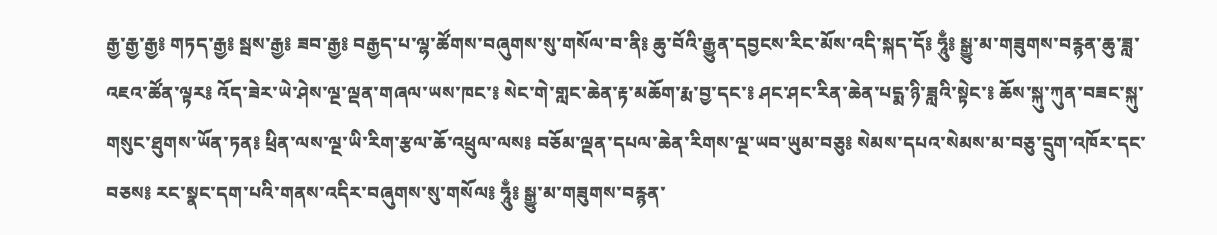རྒྱ་རྒྱ་རྒྱ༔ གཏད་རྒྱ༔ སྦས་རྒྱ༔ ཟབ་རྒྱ༔ བརྒྱད་པ་ལྷ་ཚོགས་བཞུགས་སུ་གསོལ་བ་ནི༔ ཆུ་བོའི་རྒྱུན་དབྱངས་རིང་མོས་འདི་སྐད་དོ༔ ཧཱུྃ༔ སྒྱུ་མ་གཟུགས་བརྙན་ཆུ་ཟླ་འཇའ་ཚོན་ལྟར༔ འོད་ཟེར་ཡེ་ཤེས་ལྔ་ལྡན་གཞལ་ཡས་ཁང་༔ སེང་གེ་གླང་ཆེན་རྟ་མཆོག་རྨ་བྱ་དང་༔ ཤང་ཤང་རིན་ཆེན་པདྨ་ཉི་ཟླའི་སྟེང་༔ ཆོས་སྐུ་ཀུན་བཟང་སྐུ་གསུང་ཐུགས་ཡོན་ཏན༔ ཕྲིན་ལས་ལྔ་ཡི་རིག་རྩལ་ཆོ་འཕྲུལ་ལས༔ བཅོམ་ལྡན་དཔལ་ཆེན་རིགས་ལྔ་ཡབ་ཡུམ་བཅུ༔ སེམས་དཔའ་སེམས་མ་བཅུ་དྲུག་འཁོར་དང་བཅས༔ རང་སྣང་དག་པའི་གནས་འདིར་བཞུགས་སུ་གསོལ༔ ཧཱུྃ༔ སྒྱུ་མ་གཟུགས་བརྙན་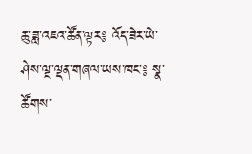ཆུ་ཟླ་འཇའ་ཚོན་ལྟར༔ འོད་ཟེར་ཡེ་ཤེས་ལྔ་ལྡན་གཞལ་ཡས་ཁང་༔ སྣ་ཚོགས་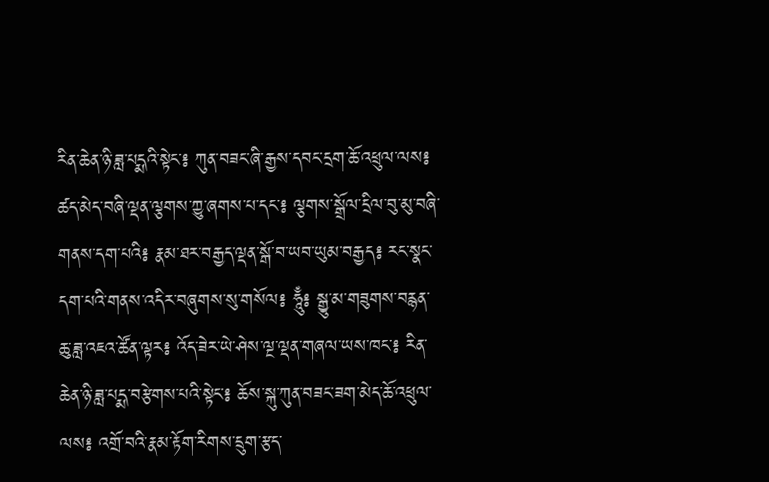རིན་ཆེན་ཉི་ཟླ་པདྨའི་སྟེང་༔ ཀུན་བཟང་ཞི་རྒྱས་དབང་དྲག་ཆོ་འཕྲུལ་ལས༔ ཚད་མེད་བཞི་ལྡན་ལྕགས་ཀྱུ་ཞགས་པ་དང་༔ ལྕགས་སྒྲོལ་དྲིལ་བུ་མུ་བཞི་གནས་དག་པའི༔ རྣམ་ཐར་བརྒྱད་ལྡན་སྒོ་བ་ཡབ་ཡུམ་བརྒྱད༔ རང་སྣང་དག་པའི་གནས་འདིར་བཞུགས་སུ་གསོལ༔ ཧཱུྃ༔ སྒྱུ་མ་གཟུགས་བརྙན་ཆུ་ཟླ་འཇའ་ཚོན་ལྟར༔ འོད་ཟེར་ཡེ་ཤེས་ལྔ་ལྡན་གཞལ་ཡས་ཁང་༔ རིན་ཆེན་ཉི་ཟླ་པདྨ་བརྩེགས་པའི་སྟེང་༔ ཆོས་སྐུ་ཀུན་བཟང་ཟག་མེད་ཆོ་འཕྲུལ་ལས༔ འགྲོ་བའི་རྣམ་རྟོག་རིགས་དྲུག་རྩད་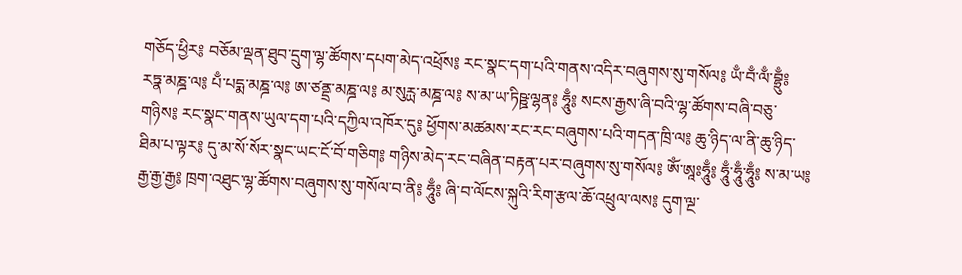གཅོད་ཕྱིར༔ བཅོམ་ལྡན་ཐུབ་དྲུག་ལྷ་ཚོགས་དཔག་མེད་འཕྲོས༔ རང་སྣང་དག་པའི་གནས་འདིར་བཞུགས་སུ་གསོལ༔ ཡྃ་བྃ་ལྃ་བྷྲུྃ༔ རཏྣ་མཎྜ་ལ༔ པྃ་པདྨ་མཎྜ་ལ༔ ཨ་ཙནྡྲ་མཎྜ་ལ༔ མ་སུརྻ་མཎྜ་ལ༔ ས་མ་ཡ་ཏིཥྛ་ལྷན༔ ཧཱུྃ༔ སངས་རྒྱས་ཞི་བའི་ལྷ་ཚོགས་བཞི་བཅུ་གཉིས༔ རང་སྣང་གནས་ཡུལ་དག་པའི་དཀྱིལ་འཁོར་དུ༔ ཕྱོགས་མཚམས་རང་རང་བཞུགས་པའི་གདན་ཁྲི་ལ༔ ཆུ་ཉིད་ལ་ནི་ཆུ་ཉིད་ཐིམ་པ་ལྟར༔ དུ་མ་སོ་སོར་སྣང་ཡང་ངོ་བོ་གཅིག༔ གཉིས་མེད་རང་བཞིན་བརྟན་པར་བཞུགས་སུ་གསོལ༔ ཨོཾ་ཨཱཿཧཱུྃ༔ ཧཱུྃ་ཧཱུྃ་ཧཱུྃ༔ ས་མ་ཡ༔ རྒྱ་རྒྱ་རྒྱ༔ ཁྲག་འཐུང་ལྷ་ཚོགས་བཞུགས་སུ་གསོལ་བ་ནི༔ ཧཱུྃ༔ ཞི་བ་ལོངས་སྐུའི་རིག་རྩལ་ཆོ་འཕྲུལ་ལས༔ དུག་ལྔ་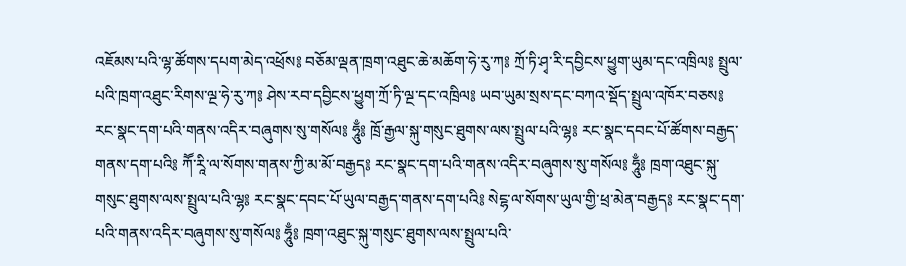འཇོམས་པའི་ལྷ་ཚོགས་དཔག་མེད་འཕྲོས༔ བཅོམ་ལྡན་ཁྲག་འཐུང་ཆེ་མཆོག་ཧེ་རུ་ཀ༔ ཀྲོ་ཏི་ཤྭ་རི་དབྱིངས་ཕྱུག་ཡུམ་དང་འཁྲིལ༔ སྤྲུལ་པའི་ཁྲག་འཐུང་རིགས་ལྔ་ཧེ་རུ་ཀ༔ ཤེས་རབ་དབྱིངས་ཕྱུག་ཀྲོ་ཏི་ལྔ་དང་འཁྲིལ༔ ཡབ་ཡུམ་སྲས་དང་བཀའ་སྡོད་སྤྲུལ་འཁོར་བཅས༔ རང་སྣང་དག་པའི་གནས་འདིར་བཞུགས་སུ་གསོལ༔ ཧཱུྃ༔ ཁྲོ་རྒྱལ་སྐུ་གསུང་ཐུགས་ལས་སྤྲུལ་པའི་ལྷ༔ རང་སྣང་དབང་པོ་ཚོགས་བརྒྱད་གནས་དག་པའི༔ ཀཽ་རཱི་ལ་སོགས་གནས་ཀྱི་མ་མོ་བརྒྱད༔ རང་སྣང་དག་པའི་གནས་འདིར་བཞུགས་སུ་གསོལ༔ ཧཱུྃ༔ ཁྲག་འཐུང་སྐུ་གསུང་ཐུགས་ལས་སྤྲུལ་པའི་ལྷ༔ རང་སྣང་དབང་པོ་ཡུལ་བརྒྱད་གནས་དག་པའི༔ སེངྷ་ལ་སོགས་ཡུལ་གྱི་ཕྲ་མེན་བརྒྱད༔ རང་སྣང་དག་པའི་གནས་འདིར་བཞུགས་སུ་གསོལ༔ ཧཱུྃ༔ ཁྲག་འཐུང་སྐུ་གསུང་ཐུགས་ལས་སྤྲུལ་པའི་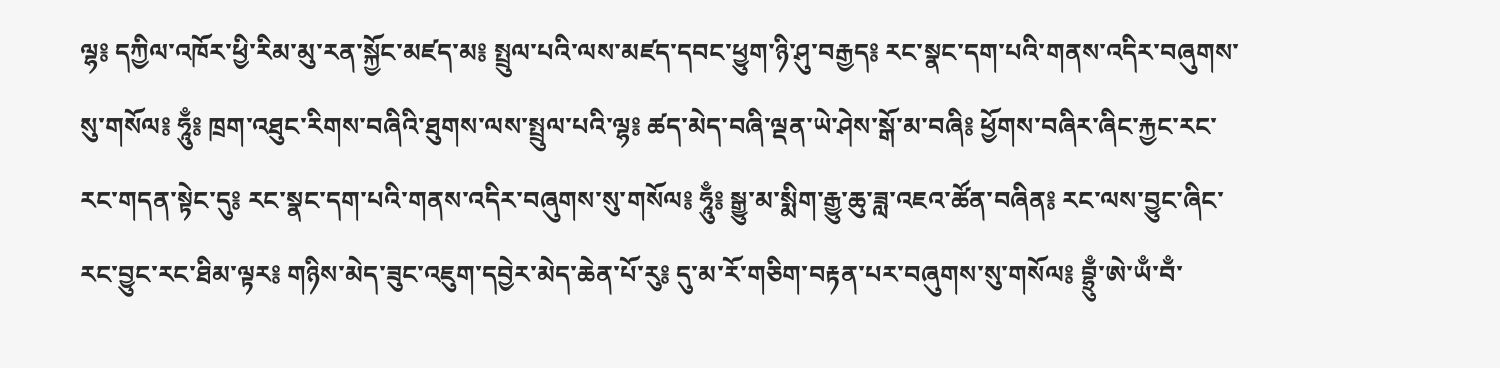ལྷ༔ དཀྱིལ་འཁོར་ཕྱི་རིམ་མུ་རན་སྐྱོང་མཛད་མ༔ སྤྲུལ་པའི་ལས་མཛད་དབང་ཕྱུག་ཉི་ཤུ་བརྒྱད༔ རང་སྣང་དག་པའི་གནས་འདིར་བཞུགས་སུ་གསོལ༔ ཧཱུྃ༔ ཁྲག་འཐུང་རིགས་བཞིའི་ཐུགས་ལས་སྤྲུལ་པའི་ལྷ༔ ཚད་མེད་བཞི་ལྡན་ཡེ་ཤེས་སྒོ་མ་བཞི༔ ཕྱོགས་བཞིར་ཞིང་རྐྱང་རང་རང་གདན་སྟེང་དུ༔ རང་སྣང་དག་པའི་གནས་འདིར་བཞུགས་སུ་གསོལ༔ ཧཱུྃ༔ སྒྱུ་མ་སྨིག་རྒྱུ་ཆུ་ཟླ་འཇའ་ཚོན་བཞིན༔ རང་ལས་བྱུང་ཞིང་རང་བྱུང་རང་ཐིམ་ལྟར༔ གཉིས་མེད་ཟུང་འཇུག་དབྱེར་མེད་ཆེན་པོ་རུ༔ དུ་མ་རོ་གཅིག་བརྟན་པར་བཞུགས་སུ་གསོལ༔ བྷྲུྃ་ཨེ་ཡྃ་བྃ་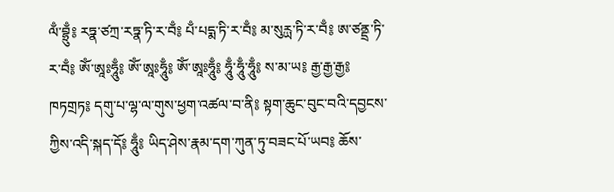ལྃ་བྷྲུྃ༔ རཏྣ་ཙཀྲ་རཏྣ་ཏི་ར་བྃ༔ པྃ་པདྨ་ཏི་ར་བྃ༔ མ་སུརྻ་ཏི་ར་བྃ༔ ཨ་ཙནྡྲ་ཏི་ར་བྃ༔ ཨོཾ་ཨཱཿཧཱུྃ༔ ཨོཾ་ཨཱཿཧཱུྃ༔ ཨོཾ་ཨཱཿཧཱུྃ༔ ཧཱུྃ་ཧཱུྃ་ཧཱུྃ༔ ས་མ་ཡ༔ རྒྱ་རྒྱ་རྒྱ༔ ཁཏགྲཏ༔ དགུ་པ་ལྷ་ལ་གུས་ཕྱག་འཚལ་བ་ནི༔ སྟག་ཆུང་བུང་བའི་དབྱངས་ཀྱིས་འདི་སྐད་དོ༔ ཧཱུྃ༔ ཡིད་ཤེས་རྣམ་དག་ཀུན་ཏུ་བཟང་པོ་ཡབ༔ ཆོས་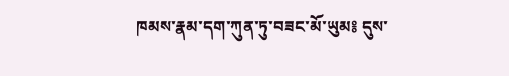ཁམས་རྣམ་དག་ཀུན་ཏུ་བཟང་མོ་ཡུམ༔ དུས་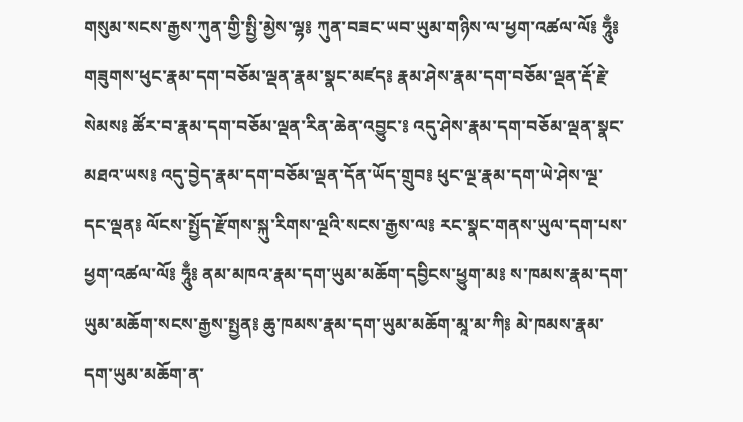གསུམ་སངས་རྒྱས་ཀུན་གྱི་སྤྱི་མྱེས་ལྷ༔ ཀུན་བཟང་ཡབ་ཡུམ་གཉིས་ལ་ཕྱག་འཚལ་ལོ༔ ཧཱུྃ༔ གཟུགས་ཕུང་རྣམ་དག་བཅོམ་ལྡན་རྣམ་སྣང་མཛད༔ རྣམ་ཤེས་རྣམ་དག་བཅོམ་ལྡན་རྡོ་རྗེ་སེམས༔ ཚོར་བ་རྣམ་དག་བཅོམ་ལྡན་རིན་ཆེན་འབྱུང་༔ འདུ་ཤེས་རྣམ་དག་བཅོམ་ལྡན་སྣང་མཐའ་ཡས༔ འདུ་བྱེད་རྣམ་དག་བཅོམ་ལྡན་དོན་ཡོད་གྲུབ༔ ཕུང་ལྔ་རྣམ་དག་ཡེ་ཤེས་ལྔ་དང་ལྡན༔ ལོངས་སྤྱོད་རྫོགས་སྐུ་རིགས་ལྔའི་སངས་རྒྱས་ལ༔ རང་སྣང་གནས་ཡུལ་དག་པས་ཕྱག་འཚལ་ལོ༔ ཧཱུྃ༔ ནམ་མཁའ་རྣམ་དག་ཡུམ་མཆོག་དབྱིངས་ཕྱུག་མ༔ ས་ཁམས་རྣམ་དག་ཡུམ་མཆོག་སངས་རྒྱས་སྤྱན༔ ཆུ་ཁམས་རྣམ་དག་ཡུམ་མཆོག་མཱ་མ་ཀི༔ མེ་ཁམས་རྣམ་དག་ཡུམ་མཆོག་ན་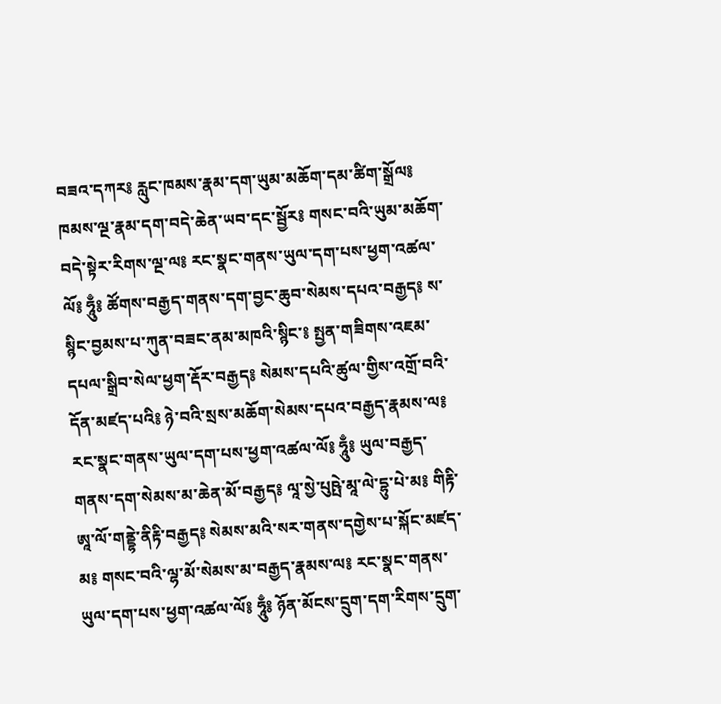བཟའ་དཀར༔ རླུང་ཁམས་རྣམ་དག་ཡུམ་མཆོག་དམ་ཚིག་སྒྲོལ༔ ཁམས་ལྔ་རྣམ་དག་བདེ་ཆེན་ཡབ་དང་སྦྱོར༔ གསང་བའི་ཡུམ་མཆོག་བདེ་སྟེར་རིགས་ལྔ་ལ༔ རང་སྣང་གནས་ཡུལ་དག་པས་ཕྱག་འཚལ་ལོ༔ ཧཱུྃ༔ ཚོགས་བརྒྱད་གནས་དག་བྱང་ཆུབ་སེམས་དཔའ་བརྒྱད༔ ས་སྙིང་བྱམས་པ་ཀུན་བཟང་ནམ་མཁའི་སྙིང་༔ སྤྱན་གཟིགས་འཇམ་དཔལ་སྒྲིབ་སེལ་ཕྱག་རྡོར་བརྒྱད༔ སེམས་དཔའི་ཚུལ་གྱིས་འགྲོ་བའི་དོན་མཛད་པའི༔ ཉེ་བའི་སྲས་མཆོག་སེམས་དཔའ་བརྒྱད་རྣམས་ལ༔ རང་སྣང་གནས་ཡུལ་དག་པས་ཕྱག་འཚལ་ལོ༔ ཧཱུྃ༔ ཡུལ་བརྒྱད་གནས་དག་སེམས་མ་ཆེན་མོ་བརྒྱད༔ ལཱ་སྱེ་པུཥྤེ་མཱ་ལེ་དྷུ་པེ་མ༔ གིརྟི་ཨཱ་ལོ་གནྡྷེ་ནིརྟི་བརྒྱད༔ སེམས་མའི་སར་གནས་དགྱེས་པ་སྐོང་མཛད་མ༔ གསང་བའི་ལྷ་མོ་སེམས་མ་བརྒྱད་རྣམས་ལ༔ རང་སྣང་གནས་ཡུལ་དག་པས་ཕྱག་འཚལ་ལོ༔ ཧཱུྃ༔ ཉོན་མོངས་དྲུག་དག་རིགས་དྲུག་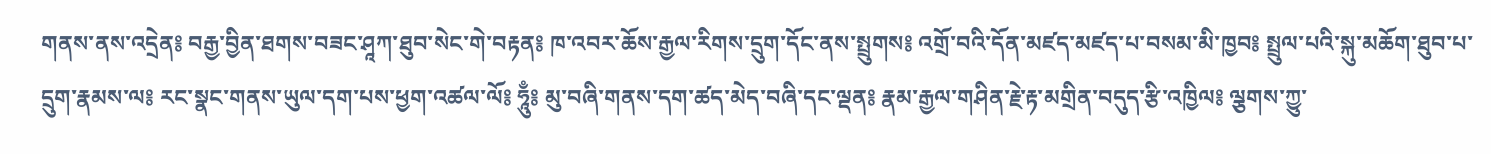གནས་ནས་འདྲེན༔ བརྒྱ་བྱིན་ཐགས་བཟང་ཤཱཀ་ཐུབ་སེང་གེ་བརྟན༔ ཁ་འབར་ཆོས་རྒྱལ་རིགས་དྲུག་དོང་ནས་སྤྲུགས༔ འགྲོ་བའི་དོན་མཛད་མཛད་པ་བསམ་མི་ཁྱབ༔ སྤྲུལ་པའི་སྐུ་མཆོག་ཐུབ་པ་དྲུག་རྣམས་ལ༔ རང་སྣང་གནས་ཡུལ་དག་པས་ཕྱག་འཚལ་ལོ༔ ཧཱུྃ༔ མུ་བཞི་གནས་དག་ཚད་མེད་བཞི་དང་ལྡན༔ རྣམ་རྒྱལ་གཤིན་རྗེ་རྟ་མགྲིན་བདུད་རྩི་འཁྱིལ༔ ལྕགས་ཀྱུ་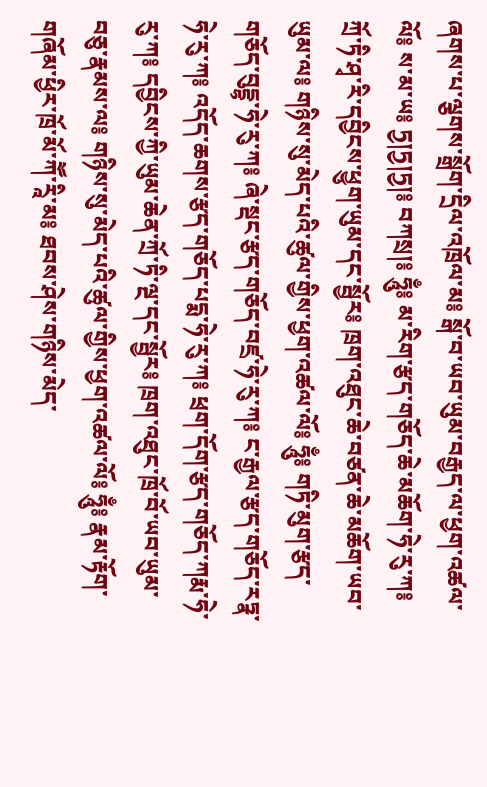ཞགས་པ་ལྕགས་སྒྲོག་དྲིལ་འཁྲོལ་མ༔ སྒོ་བ་ཡབ་ཡུམ་བརྒྱད་ལ་ཕྱག་འཚལ་ལོ༔ ས་མ་ཡ༔ ཏྱ།ཏྱ།ཏྱ།༔ བཀསྲ།༔ ཧཱུྃ༔ མ་རིག་རྩད་གཅོད་ཆེ་མཆོག་ཧེ་རུ་ཀ༔ ཀྲོ་ཏི་ཤྭ་རི་དབྱིངས་ཕྱུག་ཡུམ་དང་སྦྱོར༔ ཁྲག་འཐུང་ཆེ་བཙན་ཆེ་མཆོག་ཡབ་ཡུམ་ལ༔ གཉིས་སུ་མེད་པའི་ཚུལ་གྱིས་ཕྱག་འཚལ་ལོ༔ ཧཱུྃ༔ གཏི་མུག་རྩད་གཅོད་བུདྡྷ་ཧེ་རུ་ཀ༔ ཞེ་སྡང་རྩད་གཅོད་བཛྲ་ཧེ་རུ་ཀ༔ ང་རྒྱལ་རྩད་གཅོད་རཏྣ་ཧེ་རུ་ཀ༔ འདོད་ཆགས་རྩད་གཅོད་པདྨ་ཧེ་རུ་ཀ༔ ཕྲག་དོག་རྩད་གཅོད་ཀརྨ་ཧེ་རུ་ཀ༔ དབྱིངས་ཀྱི་ཡུམ་ཆེན་ཀྲོ་ཏི་ལྔ་དང་སྦྱོར༔ ཁྲག་འཐུང་ཁྲོ་བོ་ཡབ་ཡུམ་བཅུ་རྣམས་ལ༔ གཉིས་སུ་མེད་པའི་ཚུལ་གྱིས་ཕྱག་འཚལ་ལོ༔ ཧཱུྃ༔ རྣམ་རྟོག་གཞོམ་ཕྱིར་ཁྲོ་མོ་ཀཽ་རཱི་མ༔ ཐབས་ཤེས་གཉིས་མེད་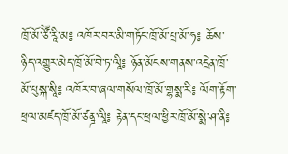ཁྲོ་མོ་ཙཽ་རཱི་མ༔ འཁོར་བར་མི་གཏོང་ཁྲོ་མོ་པྲ་མོ་ཧ༔ ཆོས་ཉིད་འགྱུར་མེད་ཁྲོ་མོ་བེ་ཏ་ལཱི༔ ཉོན་མོངས་གནས་འདྲེན་ཁྲོ་མོ་པུསྐ་སཱི༔ འཁོར་བ་ཞལ་གསོལ་ཁྲོ་མོ་གྷསྨ་རི༔ ལོག་རྟོག་ཕྲལ་མཛད་ཁྲོ་མོ་ཙནྜ་ལཱི༔ རྟེན་དང་ཕྲལ་ཕྱིར་ཁྲོ་མོ་སྨེ་ཤ་ནི༔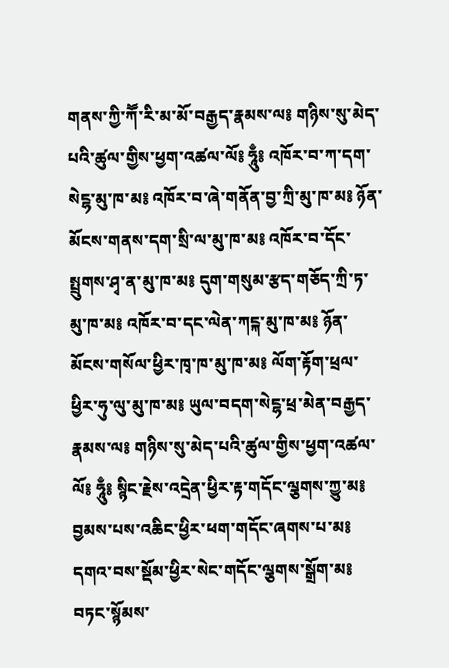གནས་ཀྱི་ཀཽ་རི་མ་མོ་བརྒྱད་རྣམས་ལ༔ གཉིས་སུ་མེད་པའི་ཚུལ་གྱིས་ཕྱག་འཚལ་ལོ༔ ཧཱུྃ༔ འཁོར་བ་ཀ་དག་སེངྷ་མུ་ཁ་མ༔ འཁོར་བ་ཞེ་གནོན་བྱ་ཀྲི་མུ་ཁ་མ༔ ཉོན་མོངས་གནས་དག་སྲི་ལ་མུ་ཁ་མ༔ འཁོར་བ་དོང་སྤྲུགས་ཤྭ་ན་མུ་ཁ་མ༔ དུག་གསུམ་རྩད་གཅོད་ཀྲི་ཏ་མུ་ཁ་མ༔ འཁོར་བ་དང་ལེན་ཀངྐ་མུ་ཁ་མ༔ ཉོན་མོངས་གསོལ་ཕྱིར་ཁྭ་ཁ་མུ་ཁ་མ༔ ལོག་རྟོག་ཕྲལ་ཕྱིར་ཧུ་ལུ་མུ་ཁ་མ༔ ཡུལ་བདག་སེངྷ་ཕྲ་མེན་བརྒྱད་རྣམས་ལ༔ གཉིས་སུ་མེད་པའི་ཚུལ་གྱིས་ཕྱག་འཚལ་ལོ༔ ཧཱུྃ༔ སྙིང་རྗེས་འདྲེན་ཕྱིར་རྟ་གདོང་ལྕགས་ཀྱུ་མ༔ བྱམས་པས་འཆིང་ཕྱིར་ཕག་གདོང་ཞགས་པ་མ༔ དགའ་བས་སྡོམ་ཕྱིར་སེང་གདོང་ལྕགས་སྒྲོག་མ༔ བཏང་སྙོམས་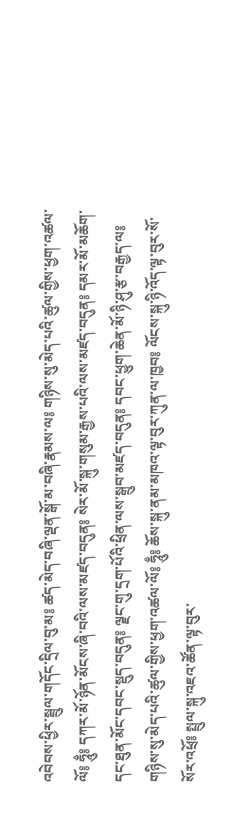འབེབས་ཕྱིར་སྦྲུལ་གདོང་དྲིལ་བུ་མ༔ ཚད་མེད་བཞི་ལྡན་སྒོ་མ་བཞི་རྣམས་ལ༔ གཉིས་སུ་མེད་པའི་ཚུལ་གྱིས་ཕྱག་འཚལ་ལོ༔ ཧཱུྃ༔ དཀར་མོ་ཉོན་མོངས་ཞི་བའི་ལས་མཛད་བདུན༔ སེར་མོ་སྐུ་གསུམ་རྒྱས་པའི་ལས་མཛད་བདུན༔ དམར་མོ་མཆོག་དང་ཐུན་མོང་དབང་སྡུད་བདུན༔ ལྗང་གུ་དྲག་པོའི་ཕྲིན་ལས་སྒྲུབ་མཛད་བདུན༔ དབང་ཕྱུག་ཆེན་མོ་ཉི་ཤུ་རྩ་བརྒྱད་ལ༔ གཉིས་སུ་མེད་པའི་ཚུལ་གྱིས་ཕྱག་འཚལ་ལོ༔ ཧཱུྃ༔ ཆོས་སྐུ་ནམ་མཁའ་ལྟ་བུར་ཀུན་ལ་ཁྱབ༔ ལོངས་སྐུ་ཉི་འོད་ལྟ་བུར་སོ་སོར་འཕྲོ༔ སྤྲུལ་སྐུ་འཇའ་ཚོན་ལྟ་བུར་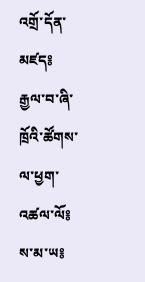འགྲོ་དོན་མཛད༔ རྒྱལ་བ་ཞི་ཁྲོའི་ཚོགས་ལ་ཕྱག་འཚལ་ལོ༔ ས་མ་ཡ༔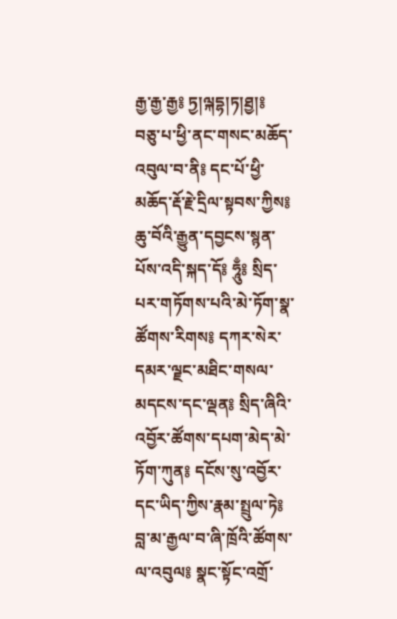རྒྱ་རྒྱ་རྒྱ༔ ཏྱ།ལྐདྷ།ཏ།ཐྱ།༔ བཅུ་པ་ཕྱི་ནང་གསང་མཆོད་འབུལ་བ་ནི༔ དང་པོ་ཕྱི་མཆོད་རྡོ་རྗེ་དྲིལ་སྟབས་ཀྱིས༔ ཆུ་བོའི་རྒྱུན་དབྱངས་སྙན་པོས་འདི་སྐད་དོ༔ ཧཱུྃ༔ སྲིད་པར་གཏོགས་པའི་མེ་ཏོག་སྣ་ཚོགས་རིགས༔ དཀར་སེར་དམར་ལྗང་མཐིང་གསལ་མདངས་དང་ལྡན༔ སྲིད་ཞིའི་འབྱོར་ཚོགས་དཔག་མེད་མེ་ཏོག་ཀུན༔ དངོས་སུ་འབྱོར་དང་ཡིད་ཀྱིས་རྣམ་སྤྲུལ་ཏེ༔ བླ་མ་རྒྱལ་བ་ཞི་ཁྲོའི་ཚོགས་ལ་འབུལ༔ སྣང་སྟོང་འགྲོ་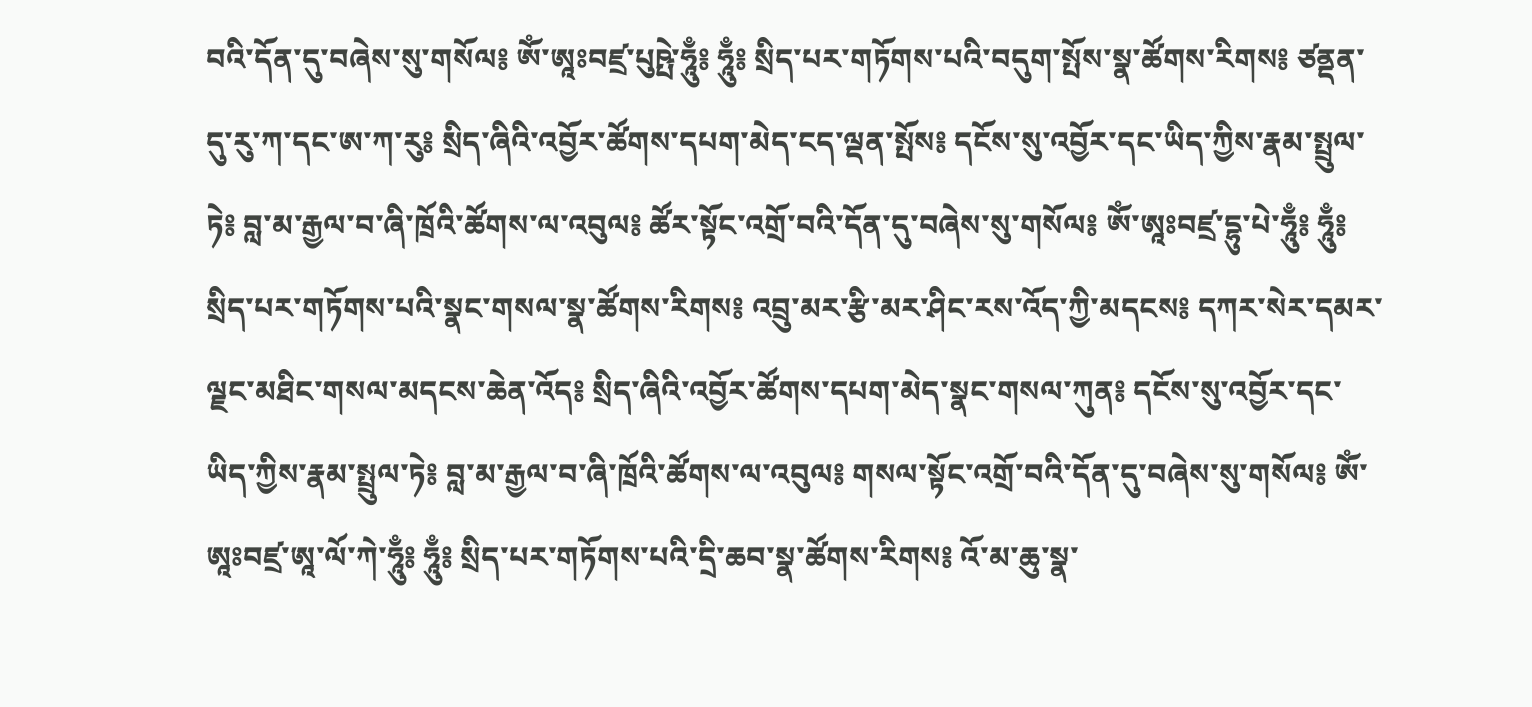བའི་དོན་དུ་བཞེས་སུ་གསོལ༔ ཨོཾ་ཨཱཿབཛྲ་པུཥྤེ་ཧཱུྃ༔ ཧཱུྃ༔ སྲིད་པར་གཏོགས་པའི་བདུག་སྤོས་སྣ་ཚོགས་རིགས༔ ཙནྡན་དུ་རུ་ཀ་དང་ཨ་ཀ་རུ༔ སྲིད་ཞིའི་འབྱོར་ཚོགས་དཔག་མེད་ངད་ལྡན་སྤོས༔ དངོས་སུ་འབྱོར་དང་ཡིད་ཀྱིས་རྣམ་སྤྲུལ་ཏེ༔ བླ་མ་རྒྱལ་བ་ཞི་ཁྲོའི་ཚོགས་ལ་འབུལ༔ ཚོར་སྟོང་འགྲོ་བའི་དོན་དུ་བཞེས་སུ་གསོལ༔ ཨོཾ་ཨཱཿབཛྲ་དྷུ་པེ་ཧཱུྃ༔ ཧཱུྃ༔ སྲིད་པར་གཏོགས་པའི་སྣང་གསལ་སྣ་ཚོགས་རིགས༔ འབྲུ་མར་རྩི་མར་ཤིང་རས་འོད་ཀྱི་མདངས༔ དཀར་སེར་དམར་ལྗང་མཐིང་གསལ་མདངས་ཆེན་འོད༔ སྲིད་ཞིའི་འབྱོར་ཚོགས་དཔག་མེད་སྣང་གསལ་ཀུན༔ དངོས་སུ་འབྱོར་དང་ཡིད་ཀྱིས་རྣམ་སྤྲུལ་ཏེ༔ བླ་མ་རྒྱལ་བ་ཞི་ཁྲོའི་ཚོགས་ལ་འབུལ༔ གསལ་སྟོང་འགྲོ་བའི་དོན་དུ་བཞེས་སུ་གསོལ༔ ཨོཾ་ཨཱཿབཛྲ་ཨཱ་ལོ་ཀེ་ཧཱུྃ༔ ཧཱུྃ༔ སྲིད་པར་གཏོགས་པའི་དྲི་ཆབ་སྣ་ཚོགས་རིགས༔ འོ་མ་ཆུ་སྣ་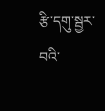རྩི་དགུ་སྦྱར་བའི་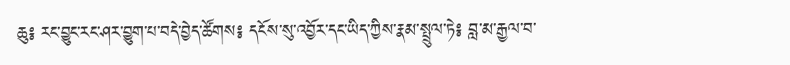ཆུ༔ རང་བྱུང་རང་ཤར་བྱུག་པ་བདེ་བྱེད་ཚོགས༔ དངོས་སུ་འབྱོར་དང་ཡིད་ཀྱིས་རྣམ་སྤྲུལ་ཏེ༔ བླ་མ་རྒྱལ་བ་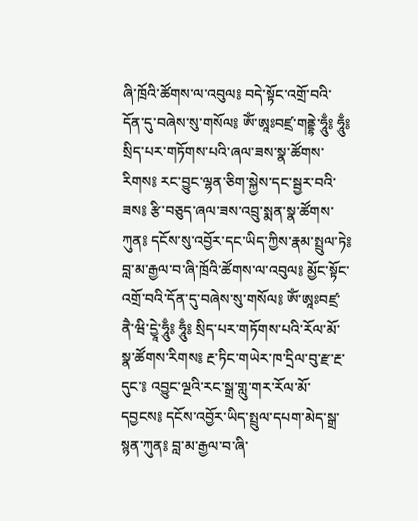ཞི་ཁྲོའི་ཚོགས་ལ་འབུལ༔ བདེ་སྟོང་འགྲོ་བའི་དོན་དུ་བཞེས་སུ་གསོལ༔ ཨོཾ་ཨཱཿབཛྲ་གནྡྷེ་ཧཱུྃ༔ ཧཱུྃ༔ སྲིད་པར་གཏོགས་པའི་ཞལ་ཟས་སྣ་ཚོགས་རིགས༔ རང་བྱུང་ལྷན་ཅིག་སྐྱེས་དང་སྦྱར་བའི་ཟས༔ རྩི་བཅུད་ཞལ་ཟས་འབྲུ་སྨན་སྣ་ཚོགས་ཀུན༔ དངོས་སུ་འབྱོར་དང་ཡིད་ཀྱིས་རྣམ་སྤྲུལ་ཏེ༔ བླ་མ་རྒྱལ་བ་ཞི་ཁྲོའི་ཚོགས་ལ་འབུལ༔ མྱོང་སྟོང་འགྲོ་བའི་དོན་དུ་བཞེས་སུ་གསོལ༔ ཨོཾ་ཨཱཿབཛྲ་ནཻ་ཝི་དྱཱེ་ཧཱུྃ༔ ཧཱུྃ༔ སྲིད་པར་གཏོགས་པའི་རོལ་མོ་སྣ་ཚོགས་རིགས༔ རྔ་ཏིང་གཡེར་ཁ་དྲིལ་བུ་རྫ་རྔ་དུང་༔ འབྱུང་ལྔའི་རང་སྒྲ་གླུ་གར་རོལ་མོ་དབྱངས༔ དངོས་འབྱོར་ཡིད་སྤྲུལ་དཔག་མེད་སྒྲ་སྙན་ཀུན༔ བླ་མ་རྒྱལ་བ་ཞི་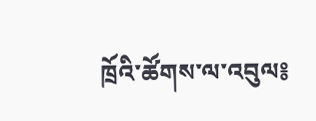ཁྲོའི་ཚོགས་ལ་འབུལ༔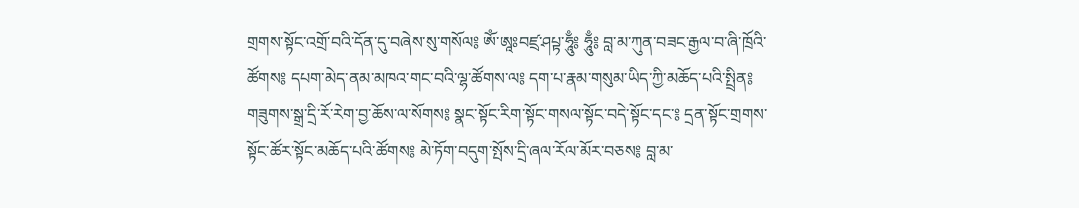གྲགས་སྟོང་འགྲོ་བའི་དོན་དུ་བཞེས་སུ་གསོལ༔ ཨོཾ་ཨཱཿབཛྲ་ཤཔྟ་ཧཱུྃ༔ ཧཱུྃ༔ བླ་མ་ཀུན་བཟང་རྒྱལ་བ་ཞི་ཁྲོའི་ཚོགས༔ དཔག་མེད་ནམ་མཁའ་གང་བའི་ལྷ་ཚོགས་ལ༔ དག་པ་རྣམ་གསུམ་ཡིད་ཀྱི་མཆོད་པའི་སྤྲིན༔ གཟུགས་སྒྲ་དྲི་རོ་རེག་བྱ་ཆོས་ལ་སོགས༔ སྣང་སྟོང་རིག་སྟོང་གསལ་སྟོང་བདེ་སྟོང་དང་༔ དྲན་སྟོང་གྲགས་སྟོང་ཚོར་སྟོང་མཆོད་པའི་ཚོགས༔ མེ་ཏོག་བདུག་སྤོས་དྲི་ཞལ་རོལ་མོར་བཅས༔ བླ་མ་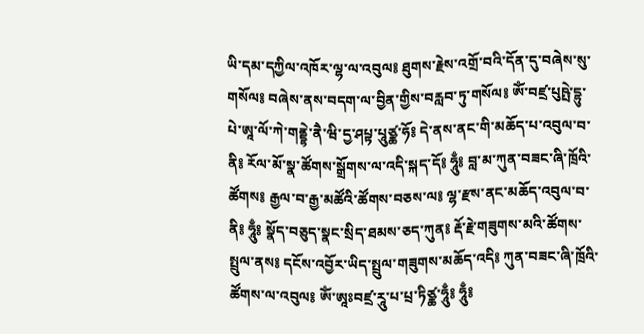ཡི་དམ་དཀྱིལ་འཁོར་ལྷ་ལ་འབུལ༔ ཐུགས་རྗེས་འགྲོ་བའི་དོན་དུ་བཞེས་སུ་གསོལ༔ བཞེས་ནས་བདག་ལ་བྱིན་གྱིས་བརླབ་ཏུ་གསོལ༔ ཨོཾ་བཛྲ་པུཥྤེ་དྷུ་པེ་ཨཱ་ལོ་ཀེ་གནྡྷེ་ནཻ་ཝི་དྱ་ཤཔྟ་པཱུཙྪ་ཧོ༔ དེ་ནས་ནང་གི་མཆོད་པ་འབུལ་བ་ནི༔ རོལ་མོ་སྣ་ཚོགས་སྒྲོགས་ལ་འདི་སྐད་དོ༔ ཧཱུྃ༔ བླ་མ་ཀུན་བཟང་ཞི་ཁྲོའི་ཚོགས༔ རྒྱལ་བ་རྒྱ་མཚོའི་ཚོགས་བཅས་ལ༔ ལྷ་རྫས་ནང་མཆོད་འབུལ་བ་ནི༔ ཧཱུྃ༔ སྣོད་བཅུད་སྣང་སྲིད་ཐམས་ཅད་ཀུན༔ རྡོ་རྗེ་གཟུགས་མའི་ཚོགས་སྤྲུལ་ནས༔ དངོས་འབྱོར་ཡིད་སྤྲུལ་གཟུགས་མཆོད་འདི༔ ཀུན་བཟང་ཞི་ཁྲོའི་ཚོགས་ལ་འབུལ༔ ཨོཾ་ཨཱཿབཛྲ་རཱུ་པ་པྲ་ཏིཙྪ་ཧཱུྃ༔ ཧཱུྃ༔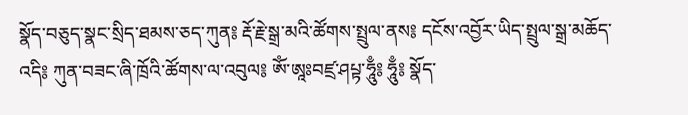སྣོད་བཅུད་སྣང་སྲིད་ཐམས་ཅད་ཀུན༔ རྡོ་རྗེ་སྒྲ་མའི་ཚོགས་སྤྲུལ་ནས༔ དངོས་འབྱོར་ཡིད་སྤྲུལ་སྒྲ་མཆོད་འདི༔ ཀུན་བཟང་ཞི་ཁྲོའི་ཚོགས་ལ་འབུལ༔ ཨོཾ་ཨཱཿབཛྲ་ཤཔྟ་ཧཱུྃ༔ ཧཱུྃ༔ སྣོད་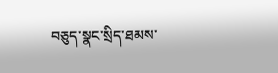བཅུད་སྣང་སྲིད་ཐམས་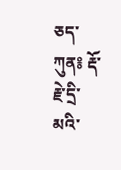ཅད་ཀུན༔ རྡོ་རྗེ་དྲི་མའི་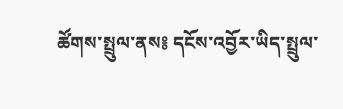ཚོགས་སྤྲུལ་ནས༔ དངོས་འབྱོར་ཡིད་སྤྲུལ་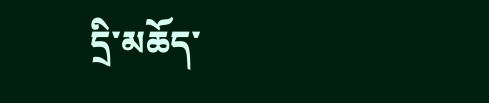དྲི་མཆོད་